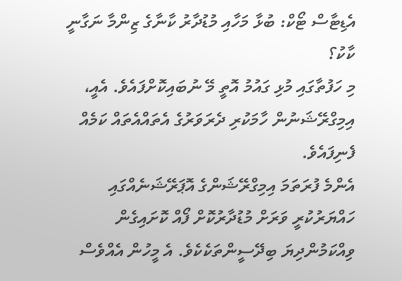އެޑިޓާސް ޓޯކް: ބުޅާ މަހާއި މުޑުދާރު ކާނާގެ ޒިންމާ ނަގާނީ ކާކު؟
މި ހަފުތާގައި މުޅި ގައުމު އޮތީ މޭ ނުބައިކޮށްފައެވެ. އެއީ، އިމިގްރޭޝަނުން ހާމަކުރި ދެރަވަރުގެ އެތައްއެތައް ކަމެއް ފެނިފައެވެ.
އެންމެ ފުރަތަމަ އިމިގްރޭޝަންގެ އޮޕަރޭޝަނެއްގައި ހައްޔަރުކުރީ ވަރަށް މުޑުދާރުކޮށް ފޯއް ކޮށައިގެން ވިއްކަމުންދިޔަ ބިދޭސީންތަކެކެވެ. އެ މީހުން އެއްވެސް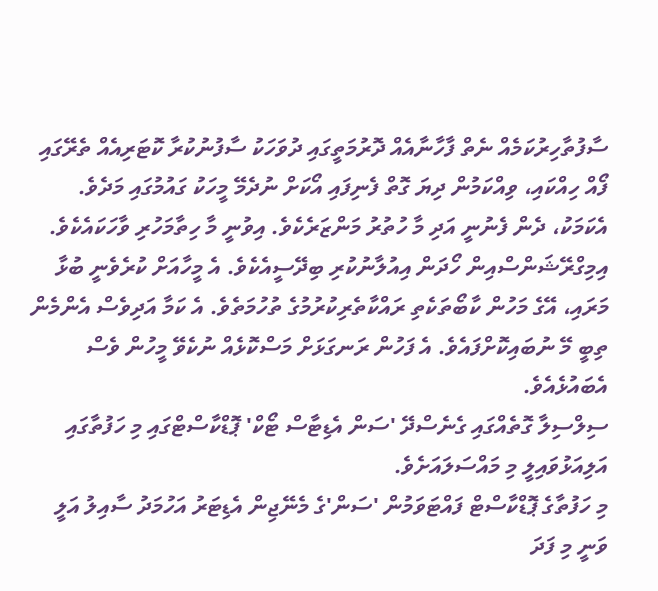ސާފުތާހިރުކަމެއް ނެތް ފާހާނާއެއް ދޮރުމަތީގައި ދުވަހަކު ސާފުނުކުރާ ކޮޓަރިއެއް ތެރޭގައި ފޯއް ހިއްކައި، ވިއްކަމުން ދިޔަ ގޮތް ފެނިފައި އޯކަށް ނުދެމޭ މީހަކު ގައުމުގައި މަދެވެ. އެކަމަކު، ދެން ފެނުނީ އަދި މާ ހުތުރު މަންޒަރެކެވެ. އިވުނީ މާ ހިތާމަހުރި ވާހަކައެކެވެ.
އިމިގްރޭޝަންސްއިން ހޯދަން އިއުލާނުކުރި ބިދޭސީއެކެވެ. އެ މީހާއަށް ކުރެވެނީ ބުޅާ މަރައި، އޭގެ މަހުން ކާބޯތަކެތި ރައްކާތެރިކުރުމުގެ ތުހުމަތެވެ. އެ ކަމާ އަދިވެސް އެންމެން ތިބީ މޭ ނުބައިކޮށްފައެވެ. އެ ފަހުން ރަނގަޅަށް މަސްކޮޅެއް ނުކެވޭ މީހުން ވެސް އެބައުޅެއެވެ.
ސިލްސިލާ ގޮތެއްގައި ގެނެސްދޭ 'ސަން އެޑިޓާސް ޓޯކް' ޕޮޑްކާސްޓްގައި މި ހަފުތާގައި އަލިއަޅުވައިލީ މި މައްސަލައަށެވެ.
މި ހަފުތާގެ ޕޮޑްކާސްޓް ފައްޓަވަމުން 'ސަން'ގެ މެނޭޖިން އެޑިޓަރު އަހުމަދު ސާއިލު އަލީ ވަނީ މި ފަދަ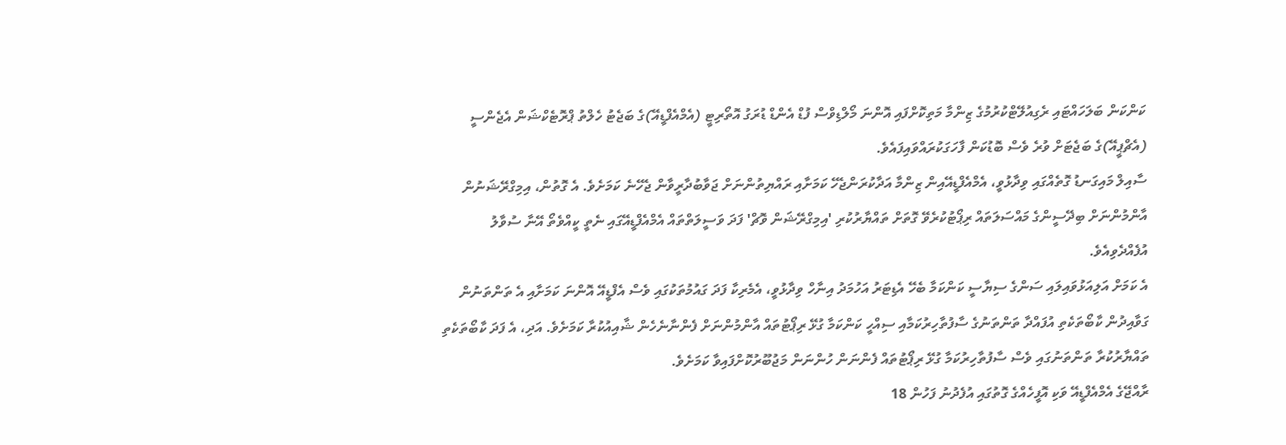ކަންކަން ބަލަހައްޓައި ރެގިއުލޭޓްކުރުމުގެ ޒިންމާ މަތިކޮށްފައި އޮންނަ މޯލްޑިވްސް ފުޑް އެންޑް ޑުރަގު އޮތޯރިޓީ (އެމްއެފްޑީއޭ)ގެ ބަޖެޓު ހެލްތު ޕްރޮޓެކްޝަން އެޖެންސީ (އެޗްޕީއޭ)ގެ ބަޖެޓަށް ވުރެ ވެސް ބޮޑުކަން ފާހަގަކުރައްވައިފައެވެ.
ސާއިލް މައިގަނޑު ގޮތެއްގައި ވިދާޅުވީ، އެމްއެފްޑީއޭއިން ޒިންމާ އަދާކުރަންޖެހޭ ކަމަށާއި ރައްޔިތުންނަށް ޖަވާބުދާރީވާން ޖެހޭނެ ކަމަށެވެ. އެ ގޮތުން، އިމިގްރޭޝަނުން އާންމުންނަށް ބިދޭސީންގެ މައްސަލަތައް ރިޕޯޓުކުރެވޭ ގޮތަށް ތައްޔާރުކުރި 'އިމިގްރޭޝަން ވޮޗް' ފަދަ ވަސީލަތްތައް އެމްއެފްޑީއޭގައި ނެތީ ކީއްވެތޯ އޭނާ ސުވާލު އުފެއްދެވިއެވެ.
އެ ކަމަށް އަލިއަޅުވައިލައި ސަންގެ ސިޔާސީ ކަންކަމާ ބެހޭ އެޑިޓަރު އަހުމަދު އިނާހް ވިދާޅުވީ، އެމެރިކާ ފަދަ ގައުމުތަކުގައި ވެސް އެފްޑީއޭ އޮންނަ ކަމަށާއި އެ ތަންތަނުން ގަވާއިދުން ކާބޯތަކެތި އުފައްދާ ތަންތަނުގެ ސާފުތާހިރުކަމާއި ސިއްހީ ކަންކަމާ ގުޅޭ ރިޕޯޓުތައް އާންމުންނަށް ފެންނާނެހެން ޝާއިއުކުރާ ކަމަށެވެ. އަދި، އެ ފަދަ ކާބޯތަކެތި ތައްޔާރުކުރާ ތަންތަނުގައި ވެސް ސާފުތާހިރުކަމާ ގުޅޭ ރިޕޯޓުތައް ފެންނަން ހުންނަން މަޖުބޫރުކޮށްފައިވާ ކަމަށެވެ.
ރާއްޖޭގެ އެމްއެފްޑީއޭ ވަކި އޮފީހެއްގެ ގޮތުގައި އުފެދުނު ފަހުން 18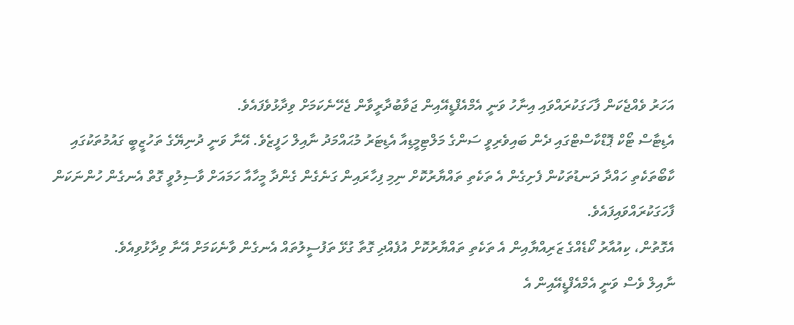އަހަރު ވެއްޖެކަން ފާހަގަކުރައްވައި އިނާހު ވަނީ އެމްއެފްޑީއޭއިން ޖަވާބުދާރީވާން ޖެހޭނެކަމަށް ވިދާޅުވެފައެވެ.
އެޑިޓާސް ޓޯކް ޕޮޑްކާސްޓްގައި ދެން ބައިވެރިވީ ސަންގެ މަލްޓިމީޑިއާ އެޑިޓަރު މުޙައްމަދު ނާއިލް ހަފީޒެވެ. އޭނާ ވަނީ ދުނިޔޭގެ ތަހުޒީބީ ގައުމުތަކުގައި ކާބޯތަކެތި ހައްދާ ދަނޑުތަކުން ފެށިގެން އެ ތަކެތި ތައްޔާރުކޮށް ނިމި ފިހާރައިން ގަނެގެން ގެންދާ މީހާއާ ހަމައަށް ވާސިލުވީ ގޮތް އެނގެން ހުންނަކަން ފާހަގަކުރައްވައިފައެވެ.
އެގޮތުން، ކިއުއާރު ކޯޑެއްގެ ޒަރިއްޔާއިން އެ ތަކެތި ތައްޔާރުކޮށް އުފެއްދި ގޮތާ ގުޅޭ ތަފުސީލުތައް އެނގެން ވާނެކަމަށް އޭނާ ވިދާޅުވިއެވެ.
ނާއިލް ވެސް ވަނީ އެމްއެފްޑީއޭއިން އެ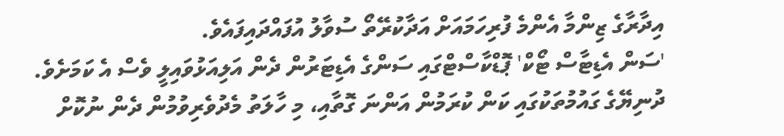އިދާރާގެ ޒިންމާ އެންމެ ފުރިހަމައަށް އަދާކުރޭތޯ ސުވާލު އުފައްދައިފައެވެ.
'ސަން އެޑިޓާސް ޓޯކް' ޕޮޑްކާސްޓްގައި ސަންގެ އެޑިޓަރުން ދެން އަލިއަޅުވައިލީ ވެސް އެ ކަމަށެވެ. ދުނިޔޭގެ ގައުމުތަކުގައި ކަން ކުރަމުން އަންނަ ގޮތާއި، މި ހާލަތު މެދުވެރިވުމުން ދެން ނުކޮށް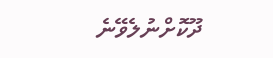ދޫކޮށްނުލެވޭނެ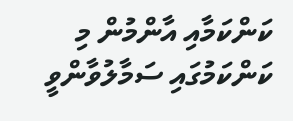ކަންކަމާއި އާންމުން މި ކަންކަމުގައި ސަމާލުވާންވީ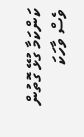ކަންކަމާ ގުޅޭ ގޮތުން ވެސް ވާހަކަ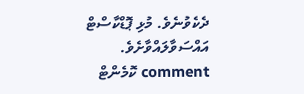ދެކެވުނެވެ. މުޅި ޕޮޑްކާސްޓް އައްސަވާލައްވާށެވެ.
comment ކޮމެންޓް